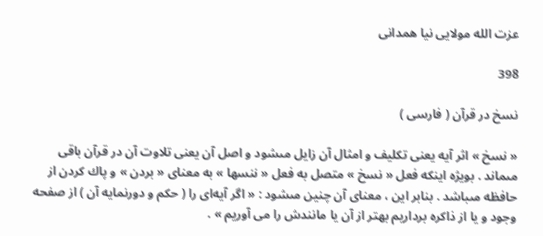عزت الله مولايى نيا همدانى

398

نسخ در قرآن ( فارسى )

« نسخ » اثر آيه يعنى تكليف و امثال آن زايل مىشود و اصل آن يعنى تلاوت آن در قرآن باقى مىماند . بويژه اينكه فعل « نسخ » متصل به فعل « ننسها » به معناى « بردن » و پاك كردن از حافظه مىباشد . بنابر اين ، معناى آن چنين مىشود : « اگر آيه‌اى را ( حكم و دورنمايه آن ) از صفحه وجود و يا از ذاكره برداريم بهتر از آن يا مانندش را مى آوريم » .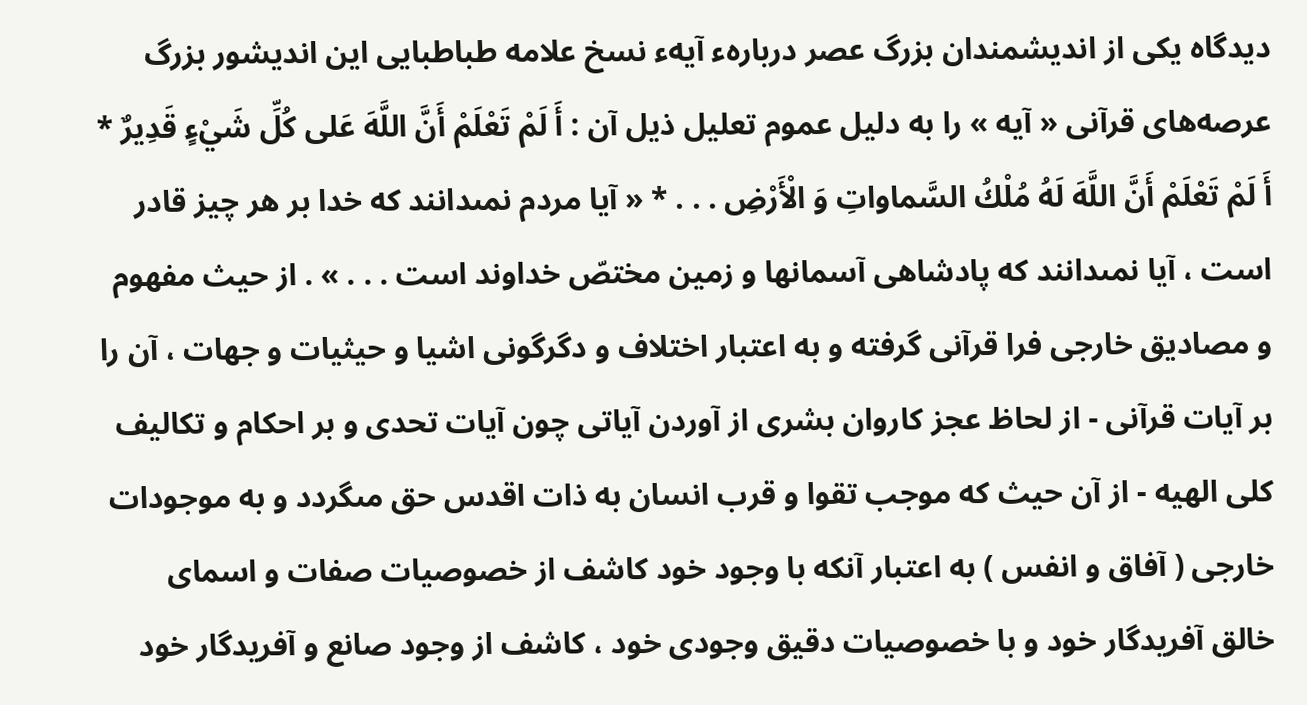ديدگاه يكى از انديشمندان بزرگ عصر دربارهء آيهء نسخ علامه طباطبايى اين انديشور بزرگ عرصه‌هاى قرآنى « آيه » را به دليل عموم تعليل ذيل آن : أَ لَمْ تَعْلَمْ أَنَّ اللَّهَ عَلى كُلِّ شَيْءٍ قَدِيرٌ * أَ لَمْ تَعْلَمْ أَنَّ اللَّهَ لَهُ مُلْكُ السَّماواتِ وَ الْأَرْضِ . . . * « آيا مردم نمىدانند كه خدا بر هر چيز قادر است ، آيا نمىدانند كه پادشاهى آسمانها و زمين مختصّ خداوند است . . . » . از حيث مفهوم و مصاديق خارجى فرا قرآنى گرفته و به اعتبار اختلاف و دگرگونى اشيا و حيثيات و جهات ، آن را بر آيات قرآنى - از لحاظ عجز كاروان بشرى از آوردن آياتى چون آيات تحدى و بر احكام و تكاليف كلى الهيه - از آن حيث كه موجب تقوا و قرب انسان به ذات اقدس حق مىگردد و به موجودات خارجى ( آفاق و انفس ) به اعتبار آنكه با وجود خود كاشف از خصوصيات صفات و اسماى خالق آفريدگار خود و با خصوصيات دقيق وجودى خود ، كاشف از وجود صانع و آفريدگار خود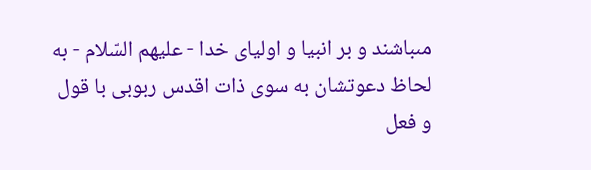مىباشند و بر انبيا و اولياى خدا - عليهم السّلام - به لحاظ دعوتشان به سوى ذات اقدس ربوبى با قول و فعل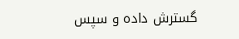گسترش داده و سپس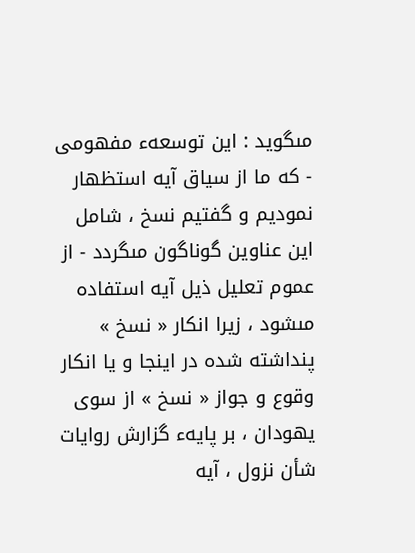مىگويد : اين توسعهء مفهومى - كه ما از سياق آيه استظهار نموديم و گفتيم نسخ ، شامل اين عناوين گوناگون مىگردد - از عموم تعليل ذيل آيه استفاده مىشود ، زيرا انكار « نسخ » پنداشته شده در اينجا و يا انكار وقوع و جواز « نسخ » از سوى يهودان ، بر پايهء گزارش روايات شأن نزول ، آيه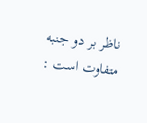ناظر بر دو جنبه متفاوت است :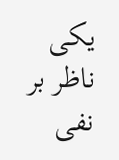يكى ناظر بر نفى